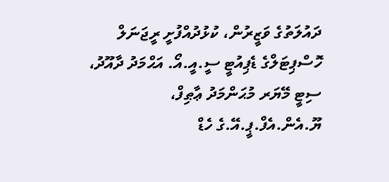ދައުލަތުގެ ވަޒީރުން، ކުޅުދުއްފުށީ ރީޖަނަލް ހޮސްޕިޓަލްގެ ޑެޕިއުޓީ ސީ.އީ.އޯ. އަޙްމަދު ދާއޫދު، ސިޓީ މޭޔަރ މުޙަންމަދު ޢާޠިފް، ޔޫ.އެން.އެފް.ޕީ.އޭ.ގެ ހެޑް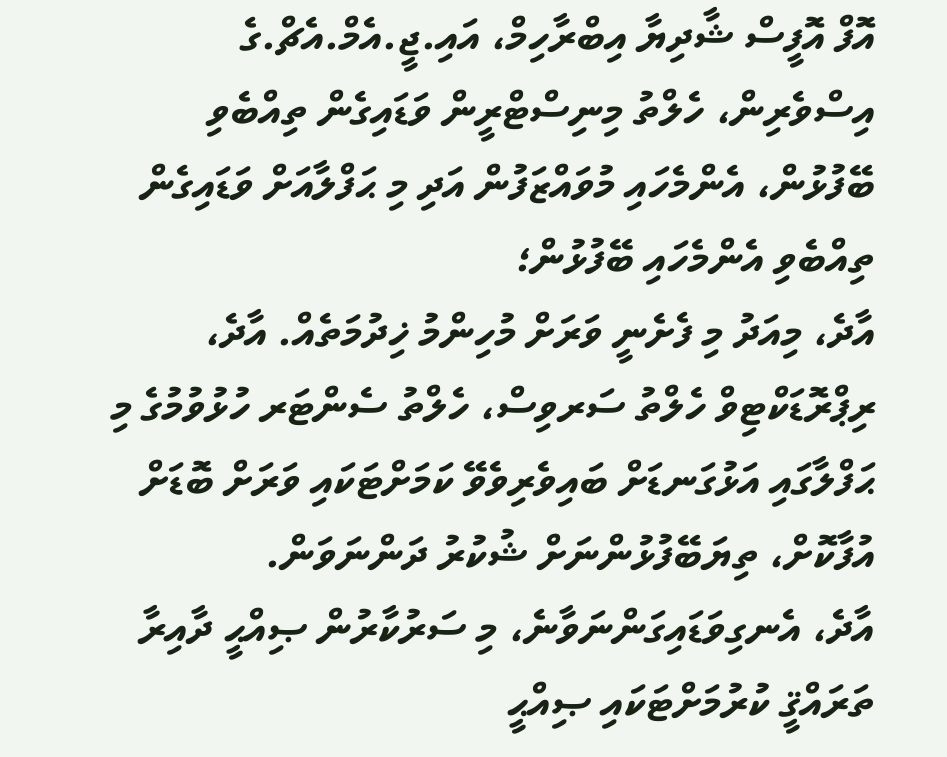އޮފް އޮފީސް ޝާދިޔާ އިބްރާހިމް، އައި.ޖީ.އެމް.އެޗް.ގެ އިސްވެރިން، ހެލްތު މިނިސްޓްރީން ވަޑައިގެން ތިއްބެވި ބޭފުޅުން، އެންމެހައި މުވައްޒަފުން އަދި މި ޙަފްލާއަށް ވަޑައިގެން ތިއްބެވި އެންމެހައި ބޭފުޅުން؛
އާދެ، މިއަދު މި ފެށެނީ ވަރަށް މުހިންމު ޚިދުމަތެއް. އާދެ، ރިޕްރޮޑަކްޓިވް ހެލްތު ސަރވިސް، ހެލްތު ސެންޓަރ ހުޅުވުމުގެ މި ޙަފްލާގައި އަޅުގަނޑަށް ބައިވެރިވެވޭ ކަމަށްޓަކައި ވަރަށް ބޮޑަށް އުފާކޮށް، ތިޔަބޭފުޅުންނަށް ޝުކުރު ދަންނަވަން.
އާދެ، އެނގިވަޑައިގަންނަވާނެ، މި ސަރުކާރުން ޞިއްޙީ ދާއިރާ ތަރައްޤީ ކުރުމަށްޓަކައި ޞިއްޙީ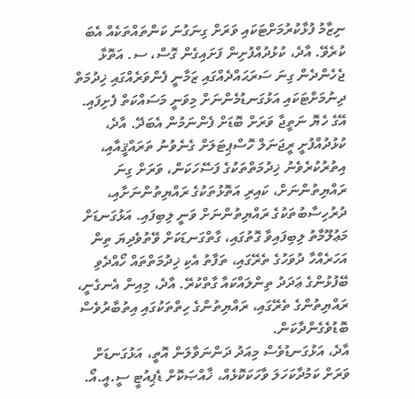ނިޒާމު ފުޅާކުރުމަށްޓަކައި ވަރަށް ގިނަގުނަ ކަންތައްތަކެއް އެބަ ކުރެވޭ. އާދެ، ކުޅުދުއްފުށިން ފަށައިގެން ގޮސް، ސ. އަތޮޅާ ޖެހެންދެން ގިނަ ސަރަޙައްދެއްގައި ޒަމާނީ ފެންވަރެއްގައި ޚިދުމަތް ދިނުމަށްޓަކައި އަޅުގަނޑުމެންނަށް މިވަނީ މަސައްކަތް ފެށިފައި. އޭގެ ހެޔޮ ނަތީޖާ ވަރަށް ބޮޑަށް ފެންނަމުން އެބަދޭ. އާދެ، ކުޅުދުއްފުށީ ރީޖަނަލް ހޮސްޕިޓަލަށް ގެނެވުނު ތަރައްޤީއާއި، އިތުރުކުރެވެނު ޚިދުމަތްތަކުގެ ފަސޭހަކަން، ވަރަށް ގިނަ ރައްޔިތުންނަށް، ކައިރި އަތޮޅުތަކުގެ ރައްޔިތުންނަށާއި، ދުރުހިސާބުތަކުގެ ރައްޔިތުންނަށް ވަނީ ލިބިފައި. އަޅުގަނޑަށް މަޢުލޫމާތު ލިބިފައިވާ ގޮތުގައި، ގާތްގަނޑަކަށް ވޭތުވެދިޔަ ތިން އަހަރެއްހާ ދުވަހުގެ ތެރޭގައި، ތަފާތު އެކި ޚިދުމަތްތައް ހޯއްދެވި ބޭފުޅުންގެ ޢަދަދު ތިންލައްކައާ ގާތްކުރޭ. އާދެ، މިއިން އެނގެނީ، ރައްޔިތުންގެ ތެރޭގައި، ރައްޔިތުންގެ ހިތްތަކުގައި އިތުބާރުވެސް ބޮޑުވެގެންދާކަން.
އާދެ، އަޅުގަނޑުވެސް މިއަދު ދަންނަވާލަން އޮތީ، އަޅުގަނޑަށް ވަރަށް ކަމުދާކަހަލަ ވާހަކަކޮޅެއް، ޚާއްޞަކޮށް ޑެޕިއުޓީ ސީ.އީ.އޯ.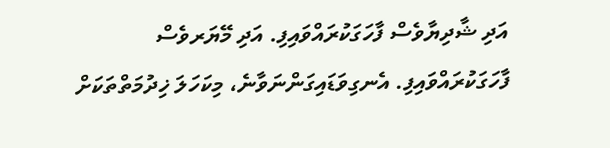އަދި ޝާދިޔާވެސް ފާހަގަކުރައްވައިފި. އަދި މޭޔަރވެސް ފާހަގަކުރައްވައިފި. އެނގިވަޑައިގަންނަވާނެ، މިކަހަލަ ޚިދުމަތްތަކަށް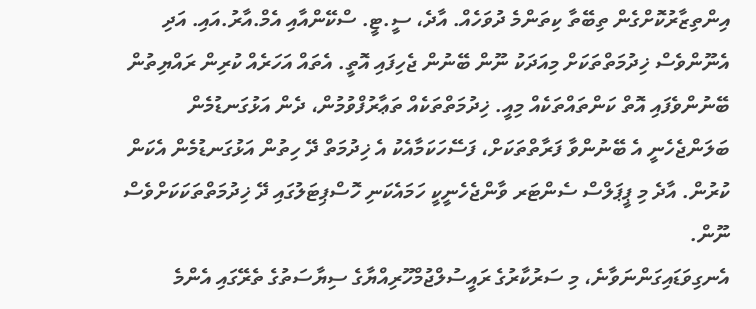އިންތިޒާރުކޮށްގެން ތިބޭތާ ކިތަންމެ ދުވަހެއް. އާދެ، ސީ.ޓީ. ސްކޭންއާއި އެމް.އާރު.އައި. އަދި އެނޫންވެސް ޚިދުމަތްތަކަށް މިއަދަކު ނޫން ބޭނުން ޖެހިފައި އޮތީ. އެތައް އަހަރެއް ކުރިން ރައްޔިތުން ބޭނުންވެފައި އޮތް ކަންތައްތަކެއް މިއީ. ޚިދުމަތްތަކެއް ތަޢާރުފްވުމުން، ދެން އަޅުގަނޑުމެން ބަލަންޖެހެނީ އެ ބޭނުންވާ ފަރާތްތަކަށް، ފަސޭހަކަމާއެކު އެ ޚިދުމަތް ދޭ ހިތުން އަޅުގަނޑުމެން އެކަން ކުރުން. އާދެ މި ޕީޕަލްސް ސެންޓަރ ވާންޖެހެނީކީ ހަމައެކަނި ހޮސްޕިޓަލުގައި ދޭ ޚިދުމަތްތަކަކަށްވެސް ނޫން.
އެނގިވަޑައިގަންނަވާނެ، މި ސަރުކާރުގެ ރައީސުލްޖުމްހޫރިއްޔާގެ ސިޔާސަތުގެ ތެރޭގައި އެންމެ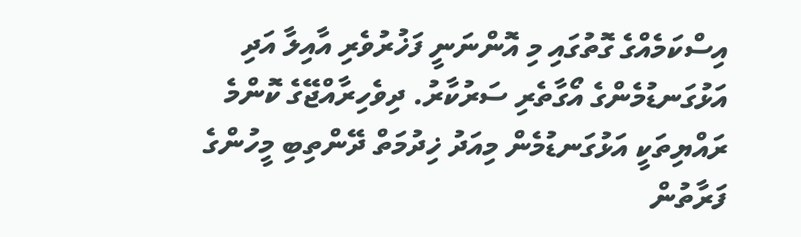އިސްކަމެއްގެ ގޮތުގައި މި އޮންނަނީ ފަޚުރުވެރި އާއިލާ އަދި އަޅުގަނޑުމެންގެ އޯގާތެރި ސަރުކާރު. ދިވެހިރާއްޖޭގެ ކޮންމެ ރައްޔިތަކީ އަޅުގަނޑުމެން މިއަދު ޚިދުމަތް ދޭންތިބި މީހުންގެ ފަރާތުން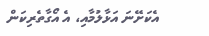އެކަށޭނަ އަޅާލުމާއި، އެ އޯގާތެރިކަން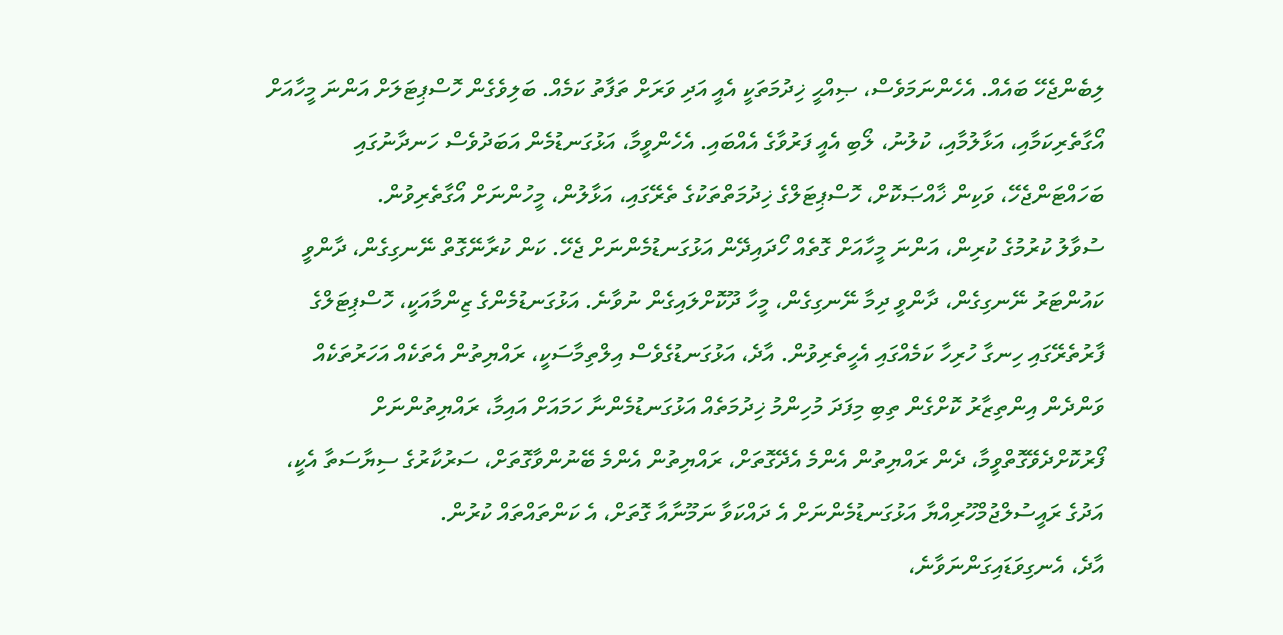ލިބެންޖެހޭ ބައެއް. އެހެންނަމަވެސް، ޞިއްޙީ ޚިދުމަތަކީ އެއީ އަދި ވަރަށް ތަފާތު ކަމެއް. ބަލިވެގެން ހޮސްޕިޓަލަށް އަންނަ މީހާއަށް އޯގާތެރިކަމާއި، އަޅާލުމާއި، ކުލުނު، ލޯބި އެއީ ފަރުވާގެ އެއްބައި. އެހެންވީމާ، އަޅުގަނޑުމެން އަބަދުވެސް ހަނދާނުގައި ބަހައްޓަންޖެހޭ، ވަކިން ޚާއްޞަކޮށް، ހޮސްޕިޓަލްގެ ޚިދުމަތްތަކުގެ ތެރޭގައި، އަޅާލުން، މީހުންނަށް އޯގާތެރިވުން.
ސުވާލު ކުރުމުގެ ކުރިން، އަންނަ މީހާއަށް ގޮތެއް ހޯދައިދޭން އަޅުގަނޑުމެންނަށް ޖެހޭ. ކަން ކުރާނޭގޮތް ނޭނގިގެން، ދާންވީ ކައުންޓަރު ނޭނގިގެން، ދާންވީ ދިމާ ނޭނގިގެން، މީހާ ދޫކޮށްލައިގެން ނުވާނެ. އަޅުގަނޑުމެންގެ ޒިންމާއަކީ، ހޮސްޕިޓަލްގެ ފާރުތެރޭގައި ހިނގާ ހުރިހާ ކަމެއްގައި އެހީތެރިވުން. އާދެ، އަޅުގަނޑުގެވެސް އިލްތިމާސަކީ، ރައްޔިތުން އެތަކެއް އަހަރުތަކެއް ވަންދެން އިންތިޒާރު ކޮށްގެން ތިބި މިފަދަ މުހިންމު ޚިދުމަތެއް އަޅުގަނޑުމެންނާ ހަމައަށް އައިމާ، ރައްޔިތުންނަށް ފޯރުކޮށްދެވޭގޮތްވީމާ، ދެން ރައްޔިތުން އެންމެ އެދޭގޮތަށް، ރައްޔިތުން އެންމެ ބޭނުންވާގޮތަށް، ސަރުކާރުގެ ސިޔާސަތާ އެކީ، އަދުގެ ރައީސުލްޖުމްހޫރިއްޔާ އަޅުގަނޑުމެންނަށް އެ ދައްކަވާ ނަމޫނާއާ ގޮތަށް، އެ ކަންތައްތައް ކުރުން.
އާދެ، އެނގިވަޑައިގަންނަވާނެ،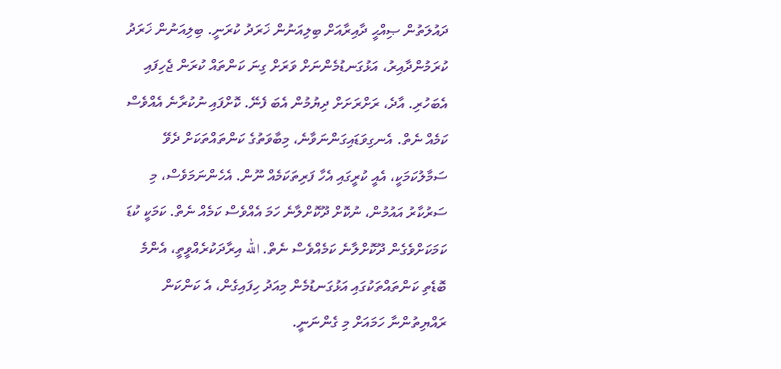ދައުލަތުން ޞިއްޙީ ދާއިރާއަށް ބިލިއަނުން ޚަރަދު ކުރަނީ. ބިލިއަނުން ޚަރަދު ކުރަމުންދާއިރު، އަޅުގަނޑުމެންނަށް ވަރަށް ގިނަ ކަންތައް ކުރަން ޖެހިފައި އެބަހުރި. އާދެ، ރަށްރަށަށް ދިޔުމުން އެބަ ފެނޭ. ކޮށްފައި ނުކުރާނެ އެއްވެސް ކަމެއް ނެތް. އެނގިވަޑައިގަންނަވާނެ، މިބާވަތުގެ ކަންތައްތަކަށް ދެވޭ ސަމާލުކަމަކީ، އެއީ ކުރީގައި އެހާ ފަރިތަކަމެއް ނޫން. އެހެންނަމަވެސް، މި ސަރުކާރު އައުމުން، ނުކޮށް ދޫކޮށްލާނެ ހަމަ އެއްވެސް ކަމެއް ނެތް. ކަމަކީ ކުޑަ ކަމަކަށްވެގެން ދޫކޮށްލާނެ ކަމެއްވެސް ނެތް. الله އިރާދަކުރެއްވީތީ، އެންމެ ބޮޑެތި ކަންތައްތަކުގައި އަޅުގަނޑުމެން މިއަދު ހިފައިގެން، އެ ކަންކަން ރައްޔިތުންނާ ހަމައަށް މި ގެންނަނީ.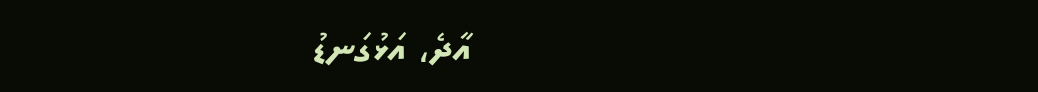އާދެ، އަޅުގަނޑު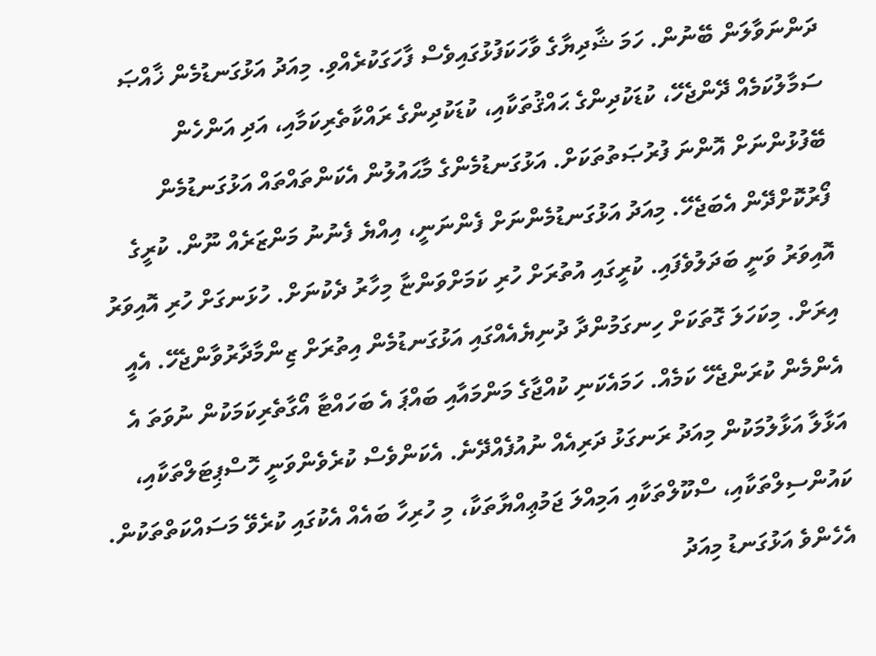ދަންނަވާލަން ބޭނުން. ހަމަ ޝާދިޔާގެ ވާހަކަފުޅުގައިވެސް ފާހަގަކުރެއްވި. މިއަދު އަޅުގަނޑުމެން ޚާއްޞަ ސަމާލުކަމެއް ދޭންޖެހޭ، ކުޑަކުދިންގެ ޙައްޤުތަކާއި، ކުޑަކުދިންގެ ރައްކާތެރިކަމާއި، އަދި އަންހެން ބޭފުޅުންނަށް އޮންނަ ފުރުޞަތުތަކަށް. އަޅުގަނޑުމެންގެ މާޙައުލުން އެކަންތައްތައް އަޅުގަނޑުމެން ފޯރުކޮށްދޭން އެބަޖެހޭ. މިއަދު އަޅުގަނޑުމެންނަށް ފެންނަނީ، އިއްޔެ ފެނުނު މަންޒަރެއް ނޫން. ކުރީގެ އޮއިވަރު ވަނީ ބަދަލުވެފައި. ކުރީގައި އުތުރަށް ހުރި ކަމަށްވަންޏާ މިހާރު ދެކުނަށް. ހުޅަނގަށް ހުރި އޮއިވަރު އިރަށް. މިކަހަލަ ގޮތަކަށް ހިނގަމުންދާ ދުނިޔެއެއްގައި އަޅުގަނޑުމެން އިތުރަށް ޒިންމާދާރުވާންޖެހޭ. އެއީ އެންމެން ކުރަންޖެހޭ ކަމެއް. ހަމައެކަނި ކުއްޖާގެ މަންމައާއި ބައްޕަ އެ ބަހައްޓާ އޯގާތެރިކަމަކުން ނުވަތަ އެ އަޅާލާ އަޅާލުމަކުން މިއަދު ރަނގަޅު ދަރިއެއް ނުއުފެއްދޭނެ. އެކަންވެސް ކުރެވެންވަނީ ހޮސްޕިޓަލްތަކާއި، ކައުންސިލްތަކާއި، ސްކޫލްތަކާއި އަމިއްލަ ޖަމުޢިއްޔާތަކާ، މި ހުރިހާ ބައެއް އެކުގައި ކުރެވޭ މަސައްކަތްތަކުން. އެހެންވެ އަޅުގަނޑު މިއަދު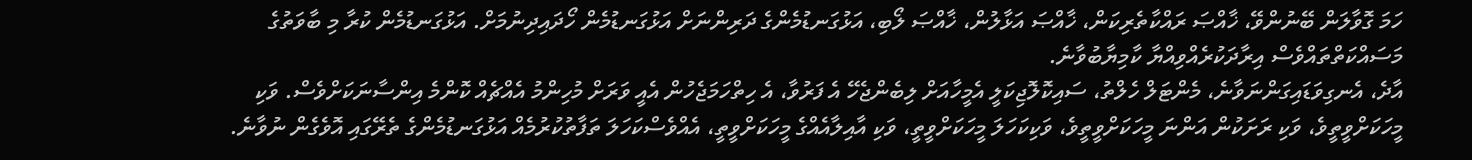ހަމަ ގޮވާލަން ބޭނުންވޭ، ޚާއްޞަ ރައްކާތެރިކަން، ޚާއްޞަ އަޅާލުން، ޚާއްޞަ ލޯބި، އަޅުގަނޑުމެންގެ ދަރިންނަށް އަޅުގަނޑުމެން ހޯދައިދިނުމަށް. އަޅުގަނޑުމެން ކުރާ މި ބާވަތުގެ މަސައްކަތްތައްވެސް އިރާދަކުރެއްވިއްޔާ ކާމިޔާބުވާނެ.
އާދެ، އެނގިވަޑައިގަންނަވާނެ، މެންޓަލް ހެލްތު، ސައިކޮލޮޖިކަލީ އެމީހާއަށް ލިބެންޖެހޭ އެ ފަރުވާ، އެ ހިތްހަމަޖެހުން އެއީ ވަރަށް މުހިންމު އެއްޗެއް ކޮންމެ އިންސާނަކަށްވެސް. ވަކި މީހަކަށްވީތީވެ، ވަކި ރަށަކުން އަންނަ މީހަކަށްވީތީވެ، ވަކިކަހަލަ މީހަކަށްވީތީ، ވަކި އާއިލާއެއްގެ މީހަކަށްވީތީ، އެއްވެސްކަހަލަ ތަފާތުކުރުމެއް އަޅުގަނޑުމެންގެ ތެރޭގައި އޮވެގެން ނުވާނެ.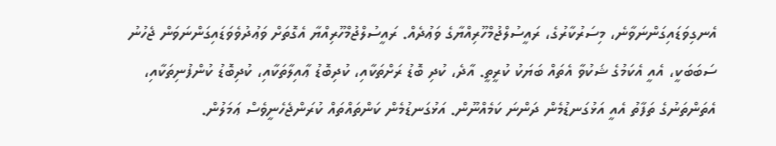އެނގިވަޑައިގަންނަވާނެ، މިސަރުކާރުގެ، ރައީސުލްޖުމްހޫރިއްޔާގެ ވަޢުދެއް. ރައީސުލްޖުމްހޫރިއްޔާ އެގޮތަށް ވަޢުދުވެވަޑައިގަންނަވަން ޖެހުނު ސަބަބަކީ، އެއީ އެކަމުގެ ޝަކުވާ އެތައް ބަޔަކު ކުރީތީ. އާދެ، ކުދި ބޮޑު ރަށްތަކާއި، ކުދިބޮޑު ޢާއިލާތަކާއި، ކުދިބޮޑު ކުންފުނިތަކާއި، އެތަންތަނުގެ ތަފާތު އެއީ އަޅުގަނޑުމެން ދަންނަ ކަމެއްނޫން. އަޅުގަނޑުމެން ކަންތައްތައް ކުރަންޖެހެނީވެސް ޢަމަލުން.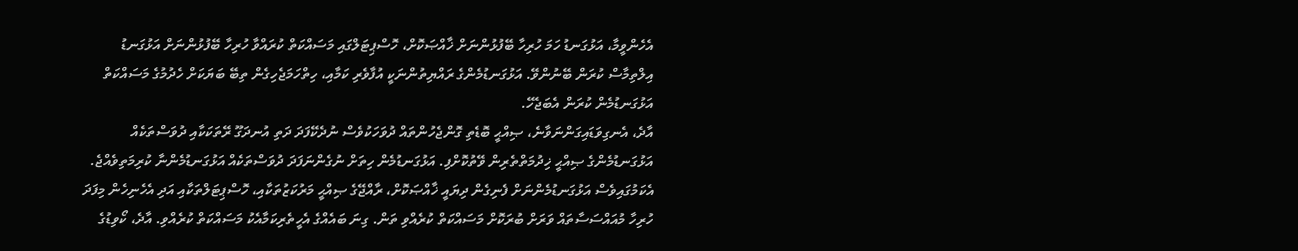އެހެންވީމާ، އަޅުގަނޑު ހަމަ ހުރިހާ ބޭފުޅުންނަށް ޚާއްޞަކޮށް، ހޮސްޕިޓަލްގައި މަސައްކަތް ކުރައްވާ ހުރިހާ ބޭފުޅުންނަށް އަޅުގަނޑު އިލްތިމާސް ކުރަން ބޭނުންވޭ. އަޅުގަނޑުމެންގެ ރައްޔިތުންނަކީ އުފާވެރި ކަމާއި، ހިތްހަމަޖެހިގެން ތިބޭ ބަޔަކަށް ހެދުމުގެ މަސައްކަތް އަޅުގަނޑުމެން ކުރަން އެބަޖެހޭ.
އާދެ، އެނގިވަޑައިގަންނަވާނެ، ޞިއްޙީ ބޮޑެތި ގޮންޖެހުންތައް ދުވަހަކުވެސް ނުދެކޭފަދަ ދަތި އުނދަގޫ ރޭތަކަކާއި ދުވަސްތަކެއް އަޅުގަނޑުމެންގެ ޞިއްޙީ ޚިދުމަތްތެރިން ވޭތުކޮށްފި. އަޅުގަނޑުމެން ހިތަށް ނުގެންނަފަދަ ދުވަސްތަކެއް އަޅުގަނޑުމެންނާ ކުރިމަތިވެއްޖެ. އެކަމުގައިވެސް އަޅުގަނޑުމެންނަށް ފެނިގެން ދިޔައީ ޚާއްޞަކޮށް، ރާއްޖޭގެ ޞިއްޙީ މަރުކަޒުތަކާއި، ހޮސްޕިޓަލްތަކާއި އަދި އެހެނިހެން މިފަދަ ހުރިހާ މުއައްސަސާތައް ވަރަށް ބުރަކޮށް މަސައްކަތް ކުރެއްވި ތަން. ގިނަ ބައެއްގެ އެހީތެރިކަމާއެކު މަސައްކަތް ކުރެއްވި. އާދެ، ކޯވިޑުގެ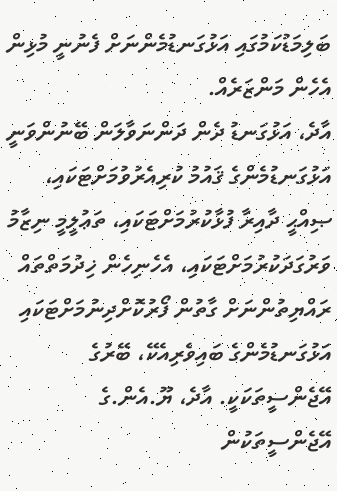ބަލިމަޑުކަމުގައި އަޅުގަނޑުމެންނަށް ފެނުނީ މުޅިން އެހެން މަންޒަރެއް.
އާދެ، އަޅުގަނޑު ދެން ދަންނަވާލަން ބޭނުންވަނީ އަޅުގަނޑުމެންގެ ޤައުމު ކުރިއެރުވުމަށްޓަކައި، ޞިއްޙީ ދާއިރާ ފުޅާކުރުމަށްޓަކައި، ތަޢުލީމީ ނިޒާމު ވަރުގަދަކުރުމަށްޓަކައި، އެހެނިހެން ޚިދުމަތްތައް ރައްޔިތުންނަށް ގާތުން ފޯރުކޮށްދިނުމަށްޓަކައި އަޅުގަނޑުމެންގެ ބައިވެރިއެކޭ، ބޭރުގެ އޭޖެންސީތަކަކީ. އާދެ، ޔޫ.އެން.ގެ އޭޖެންސީތަކުން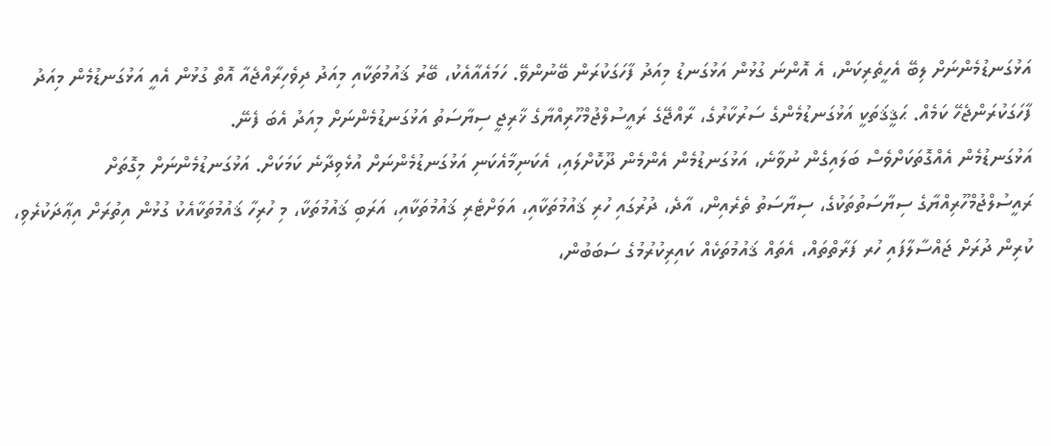އަޅުގަނޑުމެންނަށް ލިބޭ އެހީތެރިކަން، އެ އޮންނަ ގުޅުން އަޅުގަނޑު މިއަދު ފާހަގަކުރަން ބޭނުންވޭ. ހަމައެއާއެކު، ބޭރު ޤައުމުތަކާއި މިއަދު ދިވެހިރާއްޖެއާ އޮތް ގުޅުން އެއީ އަޅުގަނޑުމެން މިއަދު ފާހަގަކުރަންޖެހޭ ކަމެއް. ޙަޤީޤަތަކީ އަޅުގަނޑުމެންގެ ސަރުކާރުގެ، ރާއްޖޭގެ ރައީސުލްޖުމްހޫރިއްޔާގެ ޚާރިޖީ ސިޔާސަތު އަޅުގަނޑުމެންނަށް މިއަދު އެބަ ފެނޭ.
އަޅުގަނޑުމެން އެއްގޮތަކަށްވެސް ބަލައިގެން ނުވާނެ، އަޅުގަނޑުމެން އެންމެން ދޫކޮށްލައި، އެކަނިމާއެކަނި އަޅުގަނޑުމެންނަށް އުޅެވިދާނެ ކަމަކަށް. އަޅުގަނޑުމެންނަށް މިގޮތަށް ރައީސުލްޖުމްހޫރިއްޔާގެ ސިޔާސަތުތަކުގެ، ސިޔާސަތު ތެރެއިން، އާދެ، ދުރުގައި ހުރި ޤައުމުތަކާއި، އަވަށްޓެރި ޤައުމުތަކާއި، އަރަބި ޤައުމުތަކާ، މި ހުރިހާ ޤައުމުތަކާއެކު ގުޅުން އިތުރަށް އިޢާދަކުރެވި، ކުރިން ދުރަށް ޖައްސާލާފައި ހުރ ފަރާތްތައް، އެތައް ޤައުމުތަކެއް ކައިރިކުރުމުގެ ސަބަބުން،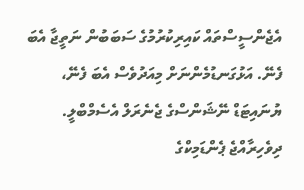އެޖެންސީސްތައް ކައިރިކުރުމުގެ ސަބަބުން ނަތީޖާ އެބަ ފެނޭ. އަޅުގަނޑުމެންނަށް މިއަދުވެސް އެބަ ފެނޭ، ޔުނައިޓަޑް ނޭޝަންސްގެ ޖެނެރަލް އެސެމްބްލީ. ދިވެހިރާއްޖެ ޕެންޑަމިކްގެ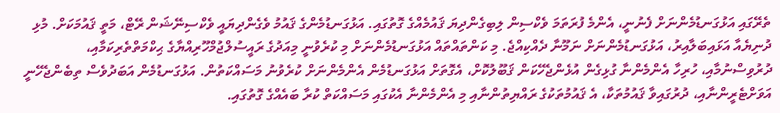ތެރޭގައި އަޅުގަނޑުމެންނަށް ފެނުނީ، އެންމެ ފުރަތަމަ ވެކްސިން ލިބިގެންދިޔަ ޤައުމެއްގެ ގޮތުގައި. އަޅުގަނޑުމެންގެ ޤައުމު ވެގެންދިޔައީ ވެކްސިނޭޝަން ރޭޓް، މަތީ ޤައުމަކަށް. މުޅި ދުނިޔެއާ އަޅައިބަލާއިރު، އަޅުގަނޑުމެންނަށް ނަމޫނާ ދެއްކިއްޖެ. މި ކަންތައްތައް އަޅުގަނޑުމެންނަށް މި ކުރެވުނީ މިއަދުގެ ރައީސުލްޖުމްހޫރިއްޔާގެ ޙިކްމަތްތެރިކަމާއި، ދުރުވިސްނުމާއި، ހުރިހާ އެންމެންނާ ގުޅިގެން އުޅެންޖެހޭކަން ޤަބޫލުކޮށް، އެގޮތަށް އަޅުގަނޑުމެން އެންމެންނަށް ކުރެވުނު މަސައްކަތުން. އަޅުގަނޑުމެން އަބަދުވެސް ތިބެންޖެހޭނީ އަވަށްޓެރީންނާއި، ދުރުގައިވާ ޤައުމުތަކާ، އެ ޤައުމުތަކުގެ ރައްޔިތުންނާއި މި އެންމެންނާ އެކުގައި މަސައްކަތް ކުރާ ބައެއްގެ ގޮތުގައި.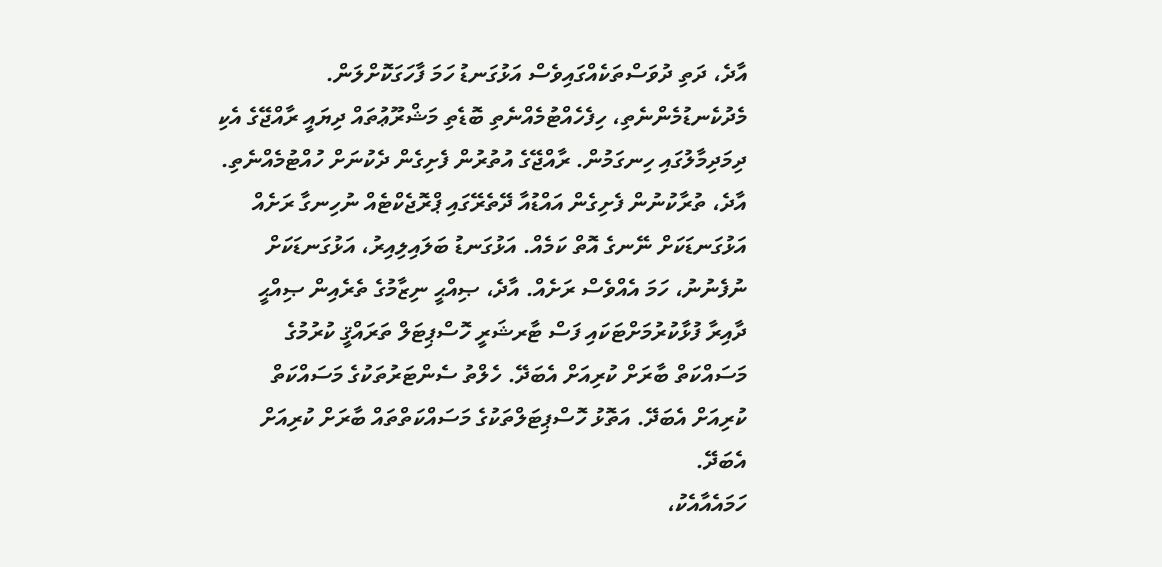އާދެ، ދަތި ދުވަސްތަކެއްގައިވެސް އަޅުގަނޑު ހަމަ ފާހަގަކޮށްލަން. މެދުކެނޑުމެންނެތި، ހިފެހެއްޓުމެއްނެތި ބޮޑެތި މަޝްރޫޢުތައް ދިޔައީ ރާއްޖޭގެ އެކި ދިމަދިމާލުގައި ހިނގަމުން. ރާއްޖޭގެ އުތުރުން ފެށިގެން ދެކުނަށް ހުއްޓުމެއްނެތި. އާދެ، ތުރާކުނުން ފެށިގެން އައްޑުއާ ދޭތެރޭގައި ޕްރޮޖެކްޓެއް ނުހިނގާ ރަށެއް އަޅުގަނޑަކަށް ނޭނގެ އޮތް ކަމެއް. އަޅުގަނޑު ބަލައިލިއިރު، އަޅުގަނޑަކަށް ނުފެނުނު، ހަމަ އެއްވެސް ރަށެއް. އާދެ، ޞިއްޙީ ނިޒާމުގެ ތެރެއިން ޞިއްޙީ ދާއިރާ ފުޅާކުރުމަށްޓަކައި ފަސް ޓާރޝަރީ ހޮސްޕިޓަލް ތަރައްޤީ ކުރުމުގެ މަސައްކަތް ބާރަށް ކުރިއަށް އެބަދޭ. ހެލްތު ސެންޓަރުތަކުގެ މަސައްކަތް ކުރިއަށް އެބަދޭ. އަތޮޅު ހޮސްޕިޓަލްތަކުގެ މަސައްކަތްތައް ބާރަށް ކުރިއަށް އެބަދޭ.
ހަމައެއާއެކު،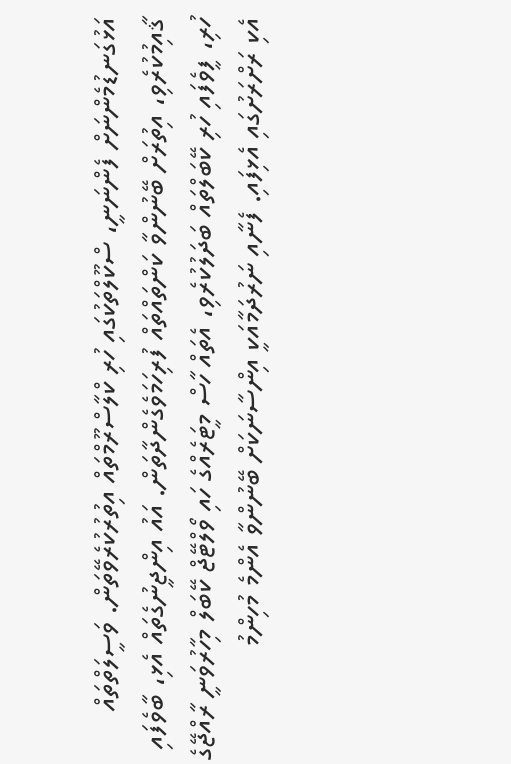އަޅުގަނޑުމެންނަށް ފެންނަނީ، ސްކޫލްތަކުގައި ހުރި ކްލާސްރޫމްތައް އިތުރުކުރެވޭތަން. ވަސީލަތްތައް ޤާއިމުކުރެވި، އިތުރަށް ބޭނުންވާ ކަންތައްތައް ފުރިހަމަވެގެންދާތަން. އައު އިންޖީނުގެތައް އެޅި، ބާވެފައި ހުރި، ފީވެފައި ހުރި ކޭބަލްތައް ބަދަލުކުރެވި، އެތައް ހާސް މީޓަރެއްގެ ހައި ވޯލްޓޭޖް ކޭބަލް މިހާރުވަނީ ރާއްޖޭގެ އެކި ރަށްރަށުގައި އެޅިފައި. ފެނާއި ނަރުދަމާއަކީ އިންސާނަކަށް ބޭނުންވާ އެންމެ މުހިންމު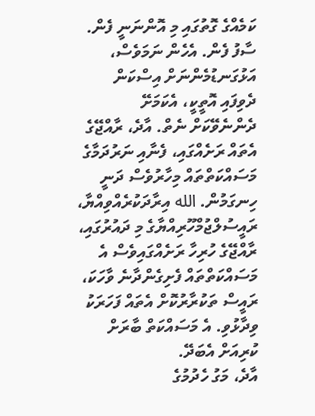ކަމެއްގެ ގޮތުގައި މި އޮންނަނީ ފެން. ސާފު ފެން. އެހެން ނަމަވެސް، އަޅުގަނޑުމެންނަށް އިސްކަން ދެވިފައި އޮތީކީ، އެކަމަށޭ ދެންނެވޭކަށް ނެތް. އާދެ، ރާއްޖޭގެ އެތައް ރަށެއްގައި، ފެނާއި ނަރުދަމާގެ މަސައްކަތްތައް މިހާރުވެސް ދަނީ ހިނގަމުން. الله އިރާދަކުރެއްވިއްޔާ، ރައީސުލްޖުމްހޫރިއްޔާގެ މި ދައުރުގައި، ރާއްޖޭގެ ހުރިހާ ރަށެއްގައިވެސް އެ މަސައްކަތްތައް ފެށިގެންދާނެ ވާހަކަ، ރައީސް ތަކުރާރުކޮށް އެތައް ފަހަރަކު ވިދާޅުވި. އެ މަސައްކަތް ބާރަށް ކުރިއަށް އެބަދޭ.
އާދެ، މަގު ހެދުމުގެ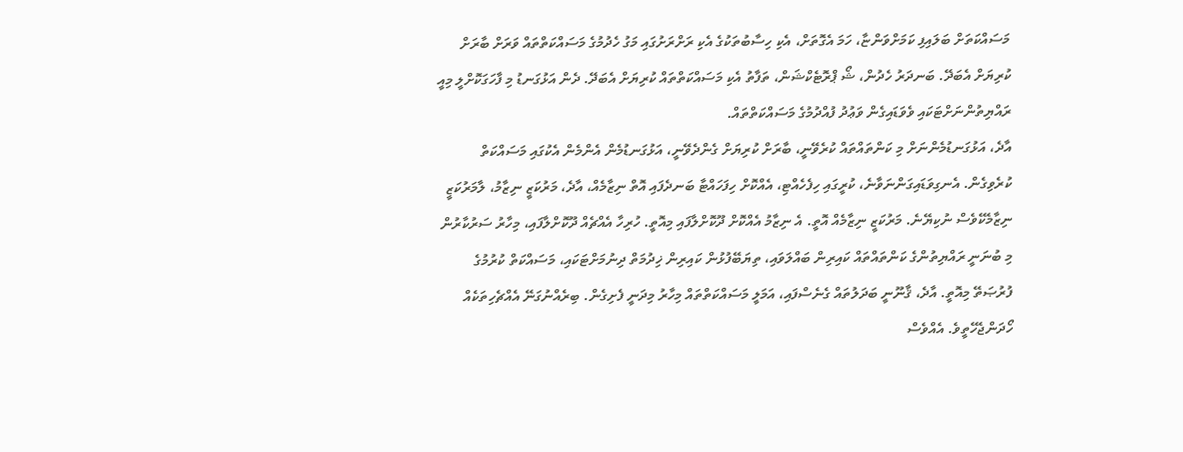މަސައްކަތަށް ބަލައިފި ކަމަށްވަންޏާ، ހަމަ އެގޮތަށް، އެކި ހިސާބުތަކުގެ އެކި ރަށްރަށުގައި މަގު ހެދުމުގެ މަސައްކަތްތައް ވަރަށް ބާރަށް ކުރިޔަށް އެބަދޭ. ބަނދަރު ހެދުން، ޝޯ ޕްރޮޓެކްޝަން، ތަފާތު އެކި މަސައްކަތްތައް ކުރިޔަށް އެބަދޭ. ދެން އަޅުގަނޑު މި ފާހަގަކޮށްލީ މިއީ ރައްޔިތުންނަށްޓަކައި ވެވަޑައިގެން ވަޢުދު ފުއްދުމުގެ މަސައްކަތްތައް.
އާދެ، އަޅުގަނޑުމެންނަށް މި ކަންތައްތައް ކުރެވޭނީ، ބާރަށް ކުރިޔަށް ގެންދެވޭނީ، އަޅުގަނޑުމެން އެންމެން އެކުގައި މަސައްކަތް ކުރެވިގެން. އެނގިވަޑައިގަންނަވާނެ، ކުރީގައި ހިފެހެއްޓި، އެއްކޮށް ހިފަހައްޓާ ބަނދެފައި އޮތް ނިޒާމެއް، އާދެ، މަރުކަޒީ ނިޒާމު، ލާމަރުކަޒީ ނިޒާމެކޭވެސް ނުކިޔޭނެ. މަރުކަޒީ ނިޒާމެއް އޮތީ. އެ ނިޒާމު އެއްކޮށް ދޫކޮށްލާފައި މިއޮތީ. ހުރިހާ އެއްޗެއް ދޫކޮށްލާފައި، މިހާރު ސަރުކާރުން މި ބުނަނީ ރައްޔިތުންގެ ކަންތައްތައް ކައިރިން ބައްލަވައި، ތިޔަބޭފުޅުން ކައިރިން ޚިދުމަތް ދިނުމަށްޓަކައި، މަސައްކަތް ކުރުމުގެ ފުރުޞަތޭ މިއޮތީ. އާދެ، ޤާނޫނީ ބަދަލުތައް ގެނެސްފައި، އަމަލީ މަސައްކަތްތައް މިހާރު މިދަނީ ފެށިގެން. ބިރެއްނުގަނޭ އެއްޗެހިތަކެއް ހޯދަންޖެހޭތީވެ. އެއްވެސް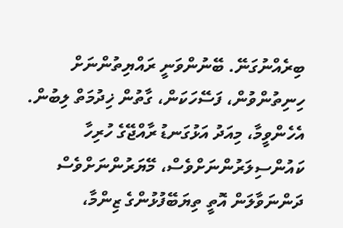ބިރެއްނުގަނޭ. ބޭނުންވަނީ ރައްޔިތުންނަށް ހިނިތުންވުން، ފަސޭހަކަން، ގާތުން ޚިދުމަތް ލިބުން.
އެހެންވީމާ، މިއަދު އަޅުގަނޑު ރާއްޖޭގެ ހުރިހާ ކައުންސިލަރުންނަށްވެސް، މޭޔަރުންނަށްވެސް ދަންނަވާލަން އޮތީ ތިޔަބޭފުޅުންގެ ޒިންމާ،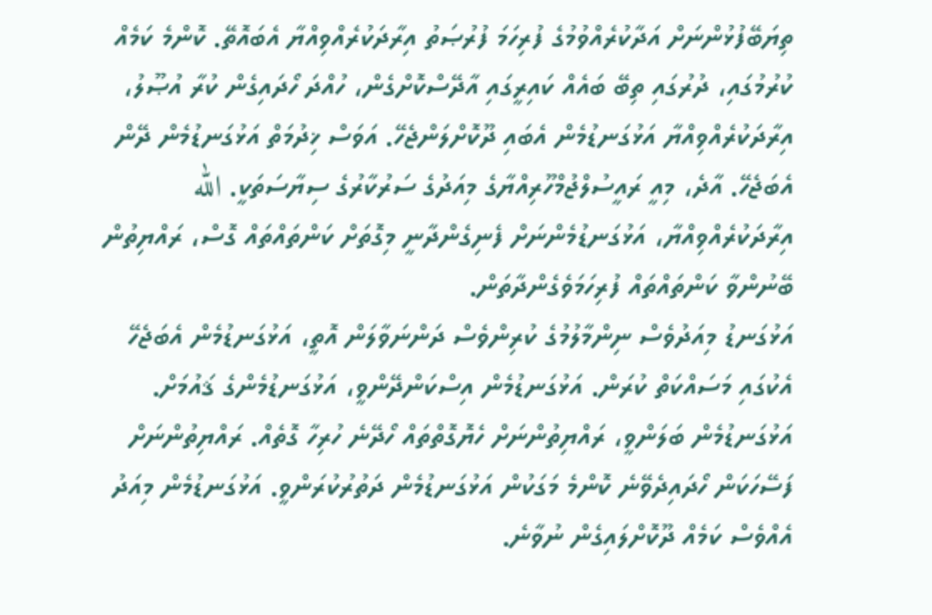ތިޔަބޭފުޅުންނަށް އަދާކުރެއްވުމުގެ ފުރިހަމަ ފުރުޞަތު އިރާދަކުރެއްވިއްޔާ އެބައޮތޭ. ކޮންމެ ކަމެއް ކުރުމުގައި، ދުރުގައި ތިބޭ ބައެއް ކައިރީގައި އާދޭސްކޮށްގެން، ހުއްދަ ހޯދައިގެން ކުރާ އުޞޫލު، އިރާދަކުރެއްވިއްޔާ އަޅުގަނޑުމެން އެބައި ދޫކޮށްލަންޖެހޭ. އަވަސް ޚިދުމަތް އަޅުގަނޑުމެން ދޭން އެބަޖެހޭ. އާދެ، މިއީ ރައީސުލްޖުމްހޫރިއްޔާގެ މިއަދުގެ ސަރުކާރުގެ ސިޔާސަތަކީ. الله އިރާދަކުރެއްވިއްޔާ، އަޅުގަނޑުމެންނަށް ފެނިގެންދާނީ މިގޮތަށް ކަންތައްތައް ގޮސް، ރައްޔިތުން ބޭނުންވާ ކަންތައްތައް ފުރިހަމަވެގެންދާތަން.
އަޅުގަނޑު މިއަދުވެސް ނިންމާލުމުގެ ކުރިންވެސް ދަންނަވާލަން އޮތީ، އަޅުގަނޑުމެން އެބަޖެހޭ އެކުގައި މަސައްކަތް ކުރަން. އަޅުގަނޑުމެން އިސްކަންދޭންވީ، އަޅުގަނޑުމެންގެ ޤައުމަށް. އަޅުގަނޑުމެން ބަލަންވީ، ރައްޔިތުންނަށް ހެޔޮގޮތްތައް ހޯދޭނެ ހުރިހާ ގޮތެއް. ރައްޔިތުންނަށް ފަސޭހަކަން ހޯދައިދެވޭނެ ކޮންމެ މަގަކުން އަޅުގަނޑުމެން ދަތުރުކުރަންވީ. އަޅުގަނޑުމެން މިއަދު އެއްވެސް ކަމެއް ދޫކޮށްލައިގެން ނުވާނެ.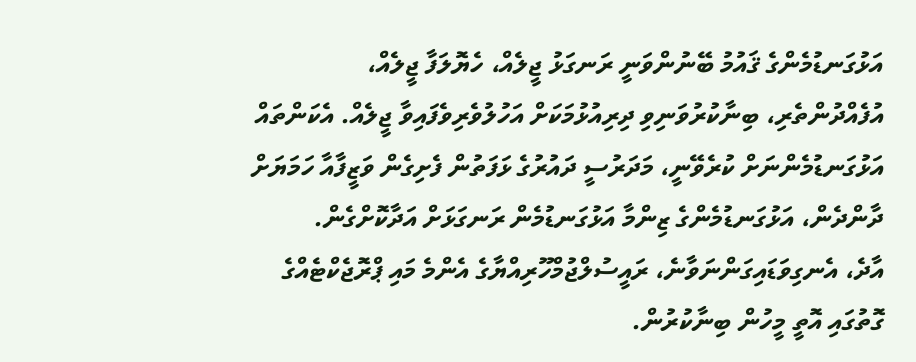އަޅުގަނޑުމެންގެ ޤައުމު ބޭނުންވަނީ ރަނގަޅު ޖީލެއް، ހެޔޮލަފާ ޖީލެއް، އުފެއްދުންތެރި، ބިނާކުރުވަނިވި ދިރިއުޅުމަކަށް އަހުލުވެރިވެފައިވާ ޖީލެއް. އެކަންތައް އަޅުގަނޑުމެންނަށް ކުރެވޭނީ، މަދަރުސީ ދައުރުގެ ޅަފަތުން ފެށިގެން ވަޒީފާއާ ހަމަޔަށް ދާންދެން، އަޅުގަނޑުމެންގެ ޒިންމާ އަޅުގަނޑުމެން ރަނގަޅަށް އަދާކޮށްގެން.
އާދެ، އެނގިވަޑައިގަންނަވާނެ، ރައީސުލްޖުމްހޫރިއްޔާގެ އެންމެ މައި ޕްރޮޖެކްޓެއްގެ ގޮތުގައި އޮތީ މީހުން ބިނާކުރުން.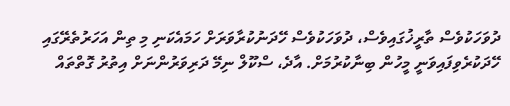ދުވަހަކުވެސް ތާރީޚުގައިވެސް، ދުވަހަކުވެސް ހޭދަނުކުރާވަރަށް ހަމައެކަނި މި ތިން އަހަރުތެރޭގައި ހޭދަކުރެވިފައިވަނީ މީހުން ބިނާކުރުމަށް. އާދެ، ސްކޫލް ނިމޭ ދަރިވަރުންނަށް އިތުރު ގޮތްތައް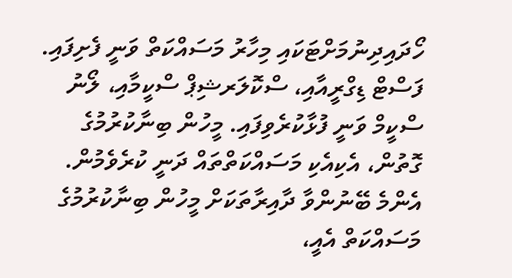ހޯދައިދިނުމަށްޓަކައި މިހާރު މަސައްކަތް ވަނީ ފެށިފައި. ފަސްޓް ޑިގްރީއާއި، ސްކޮލަރޝިޕް ސްކީމާއި، ލޯނު ސްކީމް ވަނީ ފުޅާކުރެވިފައި. މީހުން ބިނާކުރުމުގެ ގޮތުން، އެކިއެކި މަސައްކަތްތައް ދަނީ ކުރެވެމުން. އެންމެ ބޭނުންވާ ދާއިރާތަކަށް މީހުން ބިނާކުރުމުގެ މަސައްކަތް އެއީ،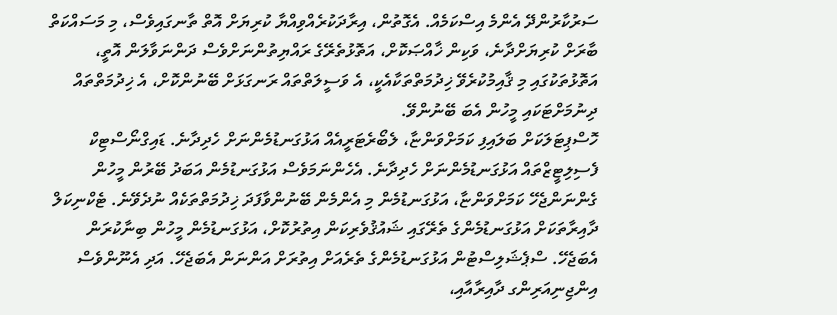ސަރުކާރުންދޭ އެންމެ އިސްކަމެއް. އެގޮތުން، އިރާދަކުރެއްވިއްޔާ ކުރިޔަށް އޮތް ތާނގައިވެސް، މި މަސައްކަތް ބާރަށް ކުރިޔަށްދާނެ، ވަކިން ޚާއްޞަކޮށް، އަތޮޅުތެރޭގެ ރައްޔިތުންނަށްވެސް ދަންނަވާލަން އޮތީ، އަތޮޅުތަކުގައި މި ޤާއިމުކުރެވޭ ޚިދުމަތްތަކާއެކީ، އެ ވަސީލަތްތައް ރަނގަޅަށް ބޭނުންކޮށް، އެ ޚިދުމަތްތައް ދިނުމަށްޓަކައި މީހުން އެބަ ބޭނުންވޭ.
ހޮސްޕިޓަލަކަށް ބަލައިފި ކަމަށްވަންޏާ، ލެބޯރެޓަރީއެއް އަޅުގަނޑުމެންނަށް ހެދިދާނެ. ޑައިގްނޯސްޓިކް ފެސިލިޓީޒްތައް އަޅުގަނޑުމެންނަށް ހެދިދާނެ. އެހެންނަމަވެސް އަޅުގަނޑުމެން އަބަދު ބޭރުން މީހުން ގެންނަންޖެހޭ ކަމަށްވަންޏާ، އަޅުގަނޑުމެން މި އެންމެން ބޭނުންވާފަދަ ޚިދުމަތްތަކެއް ނުދެވޭނެ. ޓެކްނިކަލް ދާއިރާތަކަށް އަޅުގަނޑުމެންގެ ތެރޭގައި ޝައުޤުވެރިކަން އިތުރުކޮށް، އަޅުގަނޑުމެން މީހުން ބިނާކުރަން އެބަޖެހޭ. ސްޕެޝަލިސްޓުން އަޅުގަނޑުމެންގެ ތެރެއަށް އިތުރަށް އަންނަން އެބަޖެހޭ. އަދި އެނޫންވެސް އިންޖިނިއަރިންގ ދާއިރާއާއި،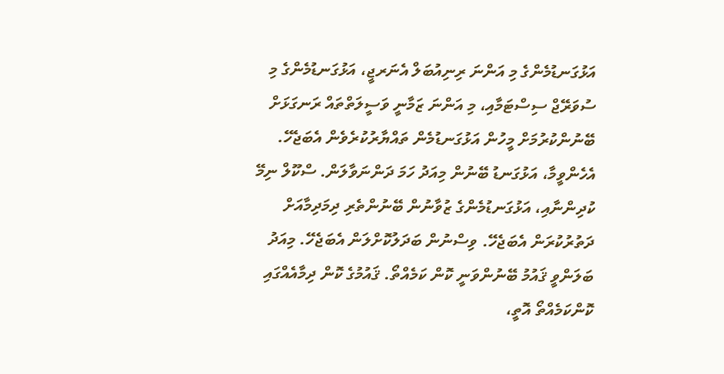އަޅުގަނޑުމެންގެ މި އަންނަ ރިނިއުބަލް އެނަރޖީ، އަޅުގަނޑުމެންގެ މި ސުވަރޭޖް ސިސްޓަމާއި، މި އަންނަ ޒަމާނީ ވަސީލަތްތައް ރަނގަޅަށް ބޭނުންކުރުމަށް މީހުން އަޅުގަނޑުމެން ތައްޔާރުކުރެވެން އެބަޖެހޭ.
އެހެންވީމާ، އަޅުގަނޑު ބޭނުން މިއަދު ހަމަ ދަންނަވާލަން. ސްކޫލް ނިމޭ ކުދިންނާއި، އަޅުގަނޑުމެންގެ ޒުވާނުން ބޭނުންތެރި ދިމަދިމާއަށް ދަތުރުކުރަން އެބަޖެހޭ. ވިސްނުން ބަދަލުކޮށްލަން އެބަޖެހޭ. މިއަދު ބަލަންވީ ޤައުމު ބޭނުންވަނީ ކޮން ކަމެއްތޯ. ޤައުމުގެ ކޮން ދިމާއެއްގައި ކޮންކަމެއްތޯ އޮތީ،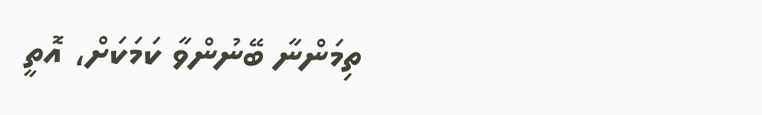ތިމަންނާ ބޭނުންވާ ކަމަކަށް، އޮތީ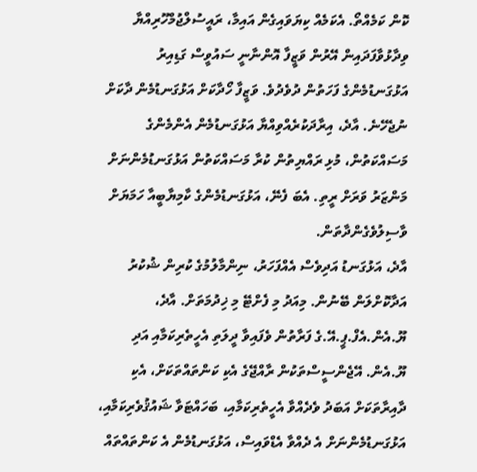ކޮން ކަމެއްތޯ. އެކަމެއް ކިޔަވައިގެން އައިމާ، ރައީސުލްޖުމްހޫރިއްޔާ ވިދާޅުވާފަދައިން އޭރުން ވަޒީފާ އޮންނާނީ ސައުވީސް ގަޑިއިރު އަޅުގަނޑުމެންގެ ފަހަތުން ދުވެދުވެ. ވަޒީފާ ހޯދާކަށް އަޅުގަނޑުމެން ދާކަށް ނުޖެހޭނެ. އާދެ، އިރާދަކުރެއްވިއްޔާ އަޅުގަނޑުމެން އެންމެންގެ މަސައްކަތުން، މުޅި ރައްޔިތުން ކުރާ މަސައްކަތުން އަޅުގަނޑުމެންނަށް މަންޒަރު ވަރަށް ރީތި. އެބަ ފެނޭ، އަޅުގަނޑުމެންގެ ކާމިޔާބީއާ ހަމަޔަށް ވާސިލުވެގެންދާތަން.
އާދެ، އަޅުގަނޑު އަދިވެސް އެއްފަހަރު، ނިންމާލުމުގެ ކުރިން ޝުކުރު އަދާކޮށްލަން ބޭނުން. މިއަދު މި ފެށްޓޭ މި ޚިދުމަތަށް. އާދެ، ޔޫ.އެން.އެފް.ޕީ.އޭ.ގެ ފަރާތުން ވެފައިވާ ދީލަތި އެހީތެރިކަމާއި އަދި ޔޫ.އެން. އޭޖެންސީސްތަކުން ރާއްޖޭގެ އެކި ކަންތައްތަކަށް، އެކި ދާއިރާތަކަށް އަބަދު ވެދެއްވާ އެހީތެރިކަމާއި، ބަހައްޓަވާ ޝައުޤުވެރިކަމާއި، އަޅުގަނޑުމެންނަށް އެ ދެއްވާ އެޑްވައިސް، އަޅުގަނޑުމެން އެ ކަންތައްތައް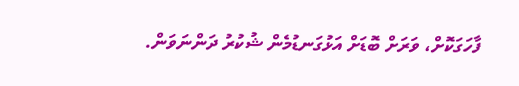ފާހަގަކޮށް، ވަރަށް ބޮޑަށް އަޅުގަނޑުމެން ޝުކުރު ދަންނަވަން.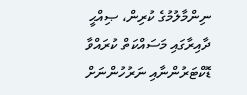ނިންމާލުމުގެ ކުރިން، ޞިއްޙީ ދާއިރާގައި މަސައްކަތް ކުރައްވާ ޑޮކްޓަރުންނާއި ނަރުހުންނަށް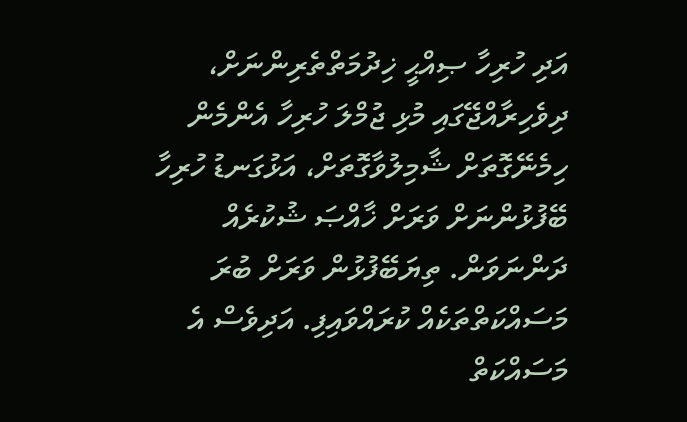އަދި ހުރިހާ ޞިއްޙީ ޚިދުމަތްތެރިންނަށް، ދިވެހިރާއްޖޭގައި މުޅި ޖުމްލަ ހުރިހާ އެންމެން ހިމެނޭގޮތަށް ޝާމިލުވާގޮތަށް، އަޅުގަނޑު ހުރިހާ ބޭފުޅުންނަށް ވަރަށް ޚާއްޞަ ޝުކުރެއް ދަންނަވަން. ތިޔަބޭފުޅުން ވަރަށް ބުރަ މަސައްކަތްތަކެއް ކުރައްވައިފި. އަދިވެސް އެ މަސައްކަތް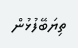ތިޔަބޭފުޅުން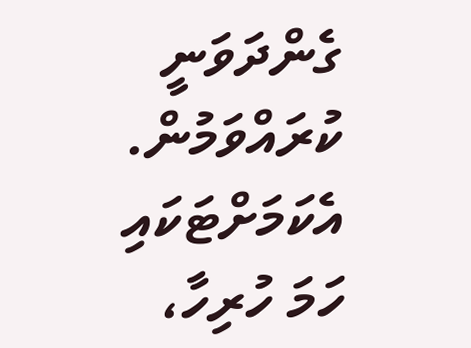ގެންދަވަނީ ކުރައްވަމުން. އެކަމަށްޓަކައި ހަމަ ހުރިހާ،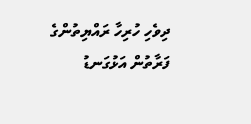ދިވެހި ހުރިހާ ރައްޔިތުންގެ ފަރާތުން އަޅުގަނޑު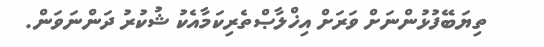ތިޔަބޭފުޅުންނަށް ވަރަށް އިޚްލާޞްތެރިކަމާއެކު ޝުކުރު ދަންނަވަން.